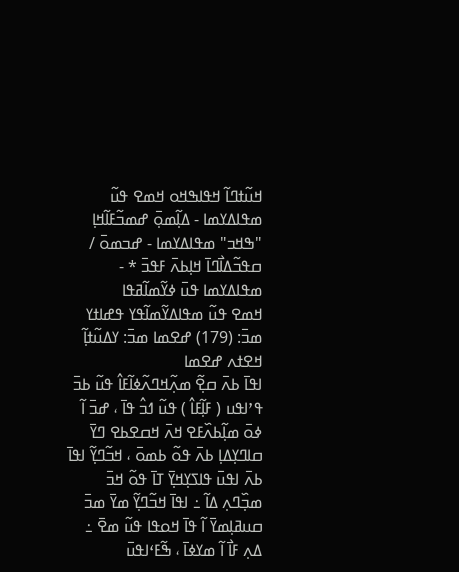ߞߎ߬ߙߣߊ߬ ߞߟߊߒߞߋ ߞߘߐ ߟߎ߬ ߘߟߊߡߌߘߊ - ߡߊ߲߬ߘߋ߲߫ ߝߘߏ߬ߓߊ߬ߞߊ߲ "ߒߞߏ" ߘߟߊߡߌߘߊ - ߝߏߘߋ߫ / ߛߟߏ߬ߡߊ߯ߣߊ߫ ߞߊ߲ߕߍ߫ ߓߟߏ߫ * - ߘߟߊߡߌߘߊ ߟߎ߫ ߦߌ߬ߘߊ߬ߥߟߊ
ߞߘߐ ߟߎ߬ ߘߟߊߡߌ߬ߘߊ߬ߟߌ ߟߝߊߙߌ ߘߏ߫: (179) ߝߐߘߊ ߘߏ߫: ߌߡߎ߬ߙߊ߲߬ ߞߐߙߍ ߝߐߘߊ
ߊߟߊ߫ ߕߍ߫ ߛߐ߲߬ ߘߍ߲߬ߞߣߍ߬ߦߊ߬ߓߊ߮ ߟߎ߬ ߕߏ߫ ߟߴߊߟߎ ( ߓߊ߲߬ߓߊ߮ ) ߟߎ߬ ߗߏ߮ ߟߊ߫ ، ߝߏ߫ ߊ߬ ߦߋ߫ ߘߊ߲߬ߕߍ߰ߓߐ ߞߍ߫ ߞߛߐߕߐ ߣߌ߫ ߛߊߣߌ߲ߡߊ߲ ߕߍ߫ ߟߋ߬ ߕߘߋ߫ ، ߞߏ߬ߣߌ߲߬ ߊߟߊ߫ ߕߍ߫ ߊߟߎ߫ ߟߊߖߌ߲ߞߌ߲߫ ߠߊ߫ ߟߋ߬ ߞߏ߫ ߘߏ߲߰ߣߍ߲ ߡߊ߬ ߸ ߊߟߊ߫ ߞߏ߬ߣߌ߲߬ ߘߌ߫ ߘߏ߫ ߛߎߥߊ߲ߘߌ߫ ߊ߬ ߟߊ߫ ߞߋߟߊ ߟߎ߬ ߘߐ߫ ߸ ߡߍ߲ ߓߊ߯ ߊ߬ ߘߌߦߊ߫ ، ߒ߬ߓߵߊߟߎ߫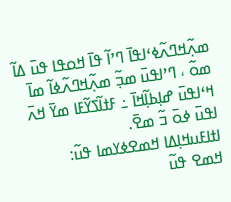ߘߍ߲߬ߞߣߍ߬ߦߵߊߟߊ߫ ߣߴߊ߬ ߟߊ߫ ߞߋߟߊ ߟߎ߫ ߡߊ߬ ߘߋ߬ ، ߣߴߊߟߎ߫ ߘߏ߲߬ ߘߍ߲߬ߞߣߍ߬ߦߊ߬ ߘߊ߫ ߞߵߊߟߎ߫ ߝߊ߲ߕߊ߲߬ߞߊ߫ ߸ ߓߙߊ߬ߖߌ߬ߓߊ ߘߌ߫ ߞߍ߫ ߊߟߎ߫ ߦߋ߫ ߏ߬ ߘߐ߫.
ߊߙߊߓߎߞߊ߲ߡߊ ߞߘߐߦߌߘߊ ߟߎ߬:
ߞߘߐ ߟߎ߬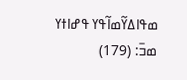ߘߟߊߡߌ߬ߘߊ߬ߟߌ ߟߝߊߙߌ ߘߏ߫: (179)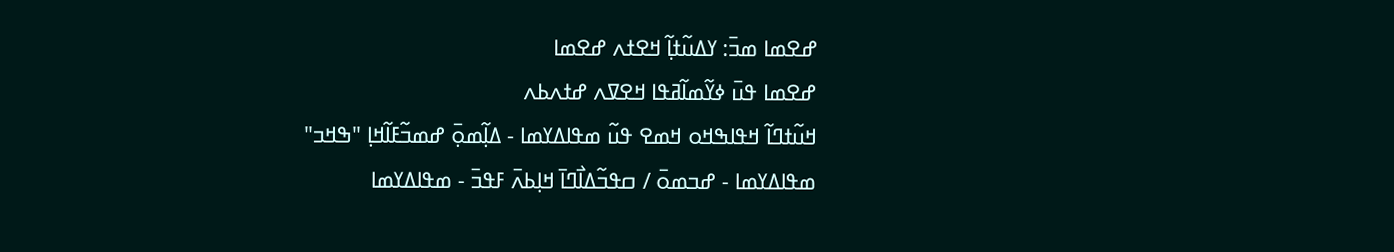ߝߐߘߊ ߘߏ߫: ߌߡߎ߬ߙߊ߲߬ ߞߐߙߍ ߝߐߘߊ
ߝߐߘߊ ߟߎ߫ ߦߌ߬ߘߊ߬ߥߟߊ ߞߐߜߍ ߝߙߍߕߍ
ߞߎ߬ߙߣߊ߬ ߞߟߊߒߞߋ ߞߘߐ ߟߎ߬ ߘߟߊߡߌߘߊ - ߡߊ߲߬ߘߋ߲߫ ߝߘߏ߬ߓߊ߬ߞߊ߲ "ߒߞߏ" ߘߟߊߡߌߘߊ - ߝߏߘߋ߫ / ߛߟߏ߬ߡߊ߯ߣߊ߫ ߞߊ߲ߕߍ߫ ߓߟߏ߫ - ߘߟߊߡߌߘߊ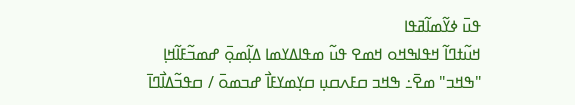ߟߎ߫ ߦߌ߬ߘߊ߬ߥߟߊ
ߞߎ߬ߙߣߊ߬ ߞߟߊߒߞߋ ߞߘߐ ߟߎ߬ ߘߟߊߡߌߘߊ ߡߊ߲߬ߘߋ߲߫ ߝߘߏ߬ߓߊ߬ߞߊ߲ "ߒߞߏ" ߘߐ߫߸ ߒߞߏ ߛߓߍߛߎ߲ ߛߌ߲ߘߌߓߊ߯ ߝߏߘߋ߫ / ߛߟߏ߬ߡߊ߯ߣߊ߫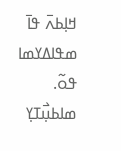ߞߊ߲ߕߍ߫ ߟߊ߫ ߘߟߊߡߌߘߊ ߟߋ߬.
ߘߊߕߎ߲߯ߠߌ߲